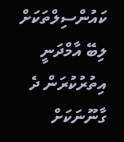ކައުންސިލްތަކަށް ލިބޭ އާމްދަނީ އިތުރުކުރަން ދެ ގާނޫނަކަށް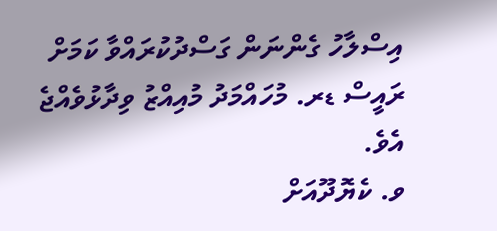އިސްލާހު ގެންނަން ގަސްދުކުރައްވާ ކަމަށް ރައީސް ޑރ. މުހައްމަދު މުއިއްޒު ވިދާޅުވެއްޖެ އެވެ.
ވ. ކެޔޮދޫއަށް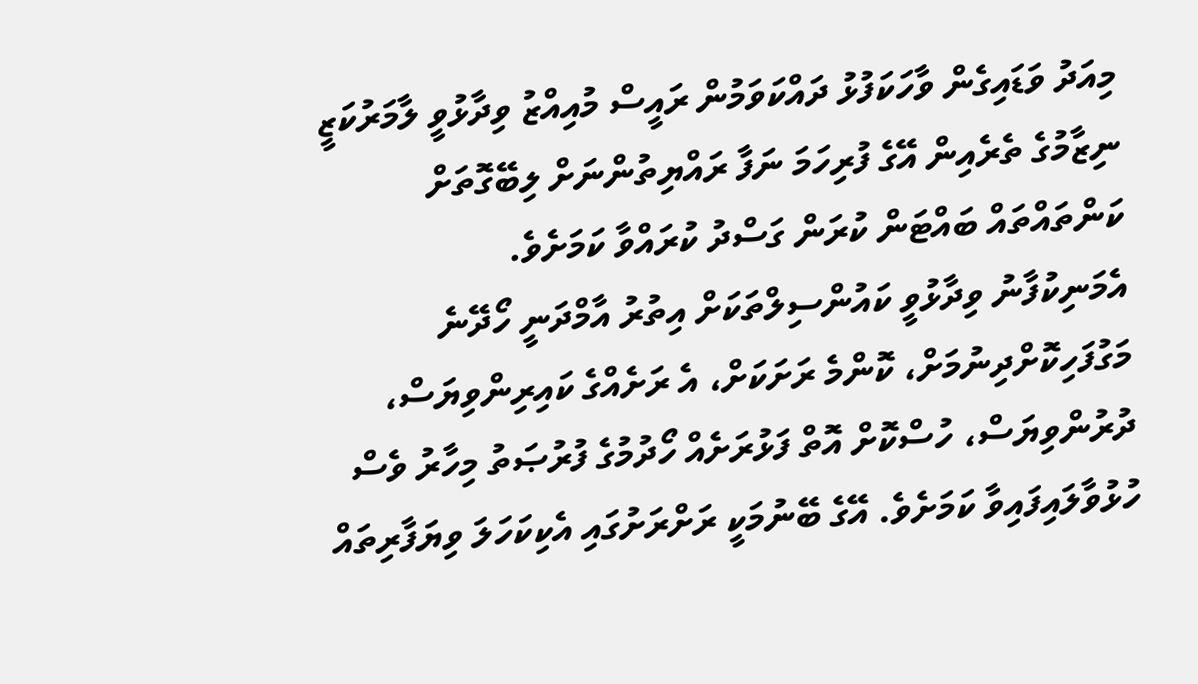މިއަދު ވަޑައިގެން ވާހަކަފުޅު ދައްކަވަމުން ރައީސް މުއިއްޒު ވިދާޅުވީ ލާމަރުކަޒީ ނިޒާމުގެ ތެރެއިން އޭގެ ފުރިހަމަ ނަފާ ރައްޔިތުންނަށް ލިބޭގޮތަށް ކަންތައްތައް ބައްޓަން ކުރަން ގަސްދު ކުރައްވާ ކަމަށެވެ.
އެމަނިކުފާނު ވިދާޅުވީ ކައުންސިލްތަކަށް އިތުރު އާމްދަނީ ހޯދޭނެ މަގުފަހިކޮށްދިނުމަށް، ކޮންމެ ރަށަކަށް، އެ ރަށެއްގެ ކައިރިންވިޔަސް، ދުރުންވިޔަސް، ހުސްކޮށް އޮތް ފަޅުރަށެއް ހޯދުމުގެ ފުރުޞަތު މިހާރު ވެސް ހުޅުވާލައިފައިވާ ކަމަށެވެ. އޭގެ ބޭނުމަކީ ރަށްރަށުގައި އެކިކަހަލަ ވިޔަފާރިތައް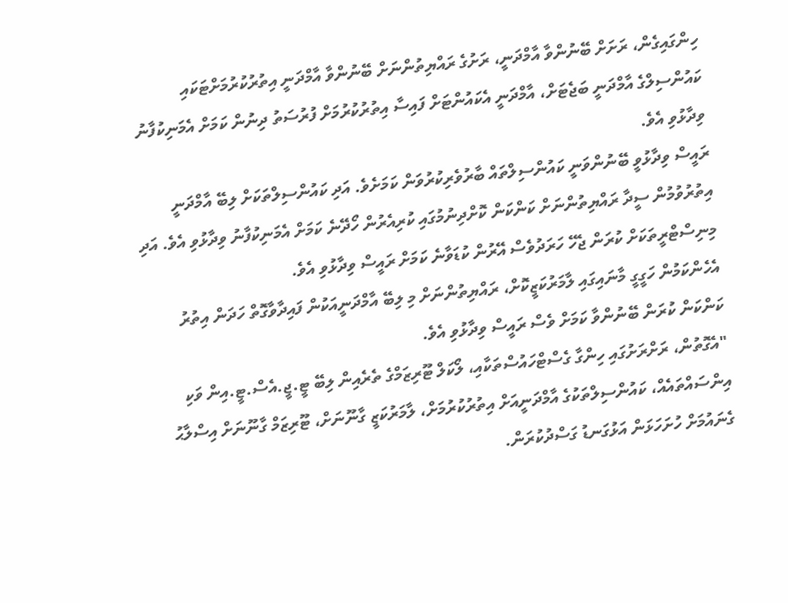ހިންގައިގެން، ރަށަށް ބޭނުންވާ އާމްދަނީ، ރަށުގެ ރައްޔިތުންނަށް ބޭނުންވާ އާމްދަނީ އިތުރުކުރުމަށްޓަކައި ކައުންސިލްގެ އާމްދަނީ ބަޖެޓަށް، އާމްދަނީ އެކައުންޓަށް ފައިސާ އިތުރުކުރުމަށް ފުރުސަތު ދިނުން ކަމަށް އެމަނިކުފާނު ވިދާޅުވި އެވެ.
ރައީސް ވިދާޅުވީ ބޭނުންވަނީ ކައުންސިލްތައް ބާރުވެރިކުރުވަން ކަމަށެވެ. އަދި ކައުންސިލްތަކަށް ލިބޭ އާމްދަނީ އިތުރުވުމުން ސީދާ ރައްޔިތުންނަށް ކަންކަން ކޮށްދިނުމުގައި ކުރިއެރުން ހޯދޭނެ ކަމަށް އެމަނިކުފާނު ވިދާޅުވި އެވެ. އަދި މިނިސްޓްރީތަކަށް ކުރަން ޖެހޭ ހަރަދުވެސް އޭރުން ކުޑަވާނެ ކަމަށް ރައީސް ވިދާޅުވި އެވެ.
އެހެންކަމުން ހަގީގީ މާނައިގައި ލާމަރުކަޒީކޮށް، ރައްޔިތުންނަށް މި ލިބޭ އާމްދަނީއަކުން ފައިދާވާގޮތް ހަދަން އިތުރު ކަންކަން ކުރަން ބޭނުންވާ ކަމަށް ވެސް ރައީސް ވިދާޅުވި އެވެ.
"އެގޮތުން، ރަށްރަށުގައި ހިންގާ ގެސްޓްހައުސްތަކާއި، ލޯކަލް ޓޫރިޒަމްގެ ތެރެއިން ލިބޭ ޓީ.ޖީ.އެސް.ޓީ.އިން ވަކި އިންސައްތައެއް، ކައުންސިލްތަކުގެ އާމްދަނީއަށް އިތުރުކުރުމަށް، ލާމަރުކަޒީ ގާނޫނަށް، ޓޫރިޒަމް ގާނޫނަށް އިސްލާޙު ގެނައުމަށް ހުށަހަޅަން އަޅުގަނޑު ގަސްދުކުރަން.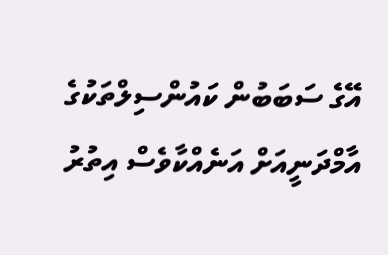އޭގެ ސަބަބުން ކައުންސިލްތަކުގެ އާމްދަނީއަށް އަނެއްކާވެސް އިތުރު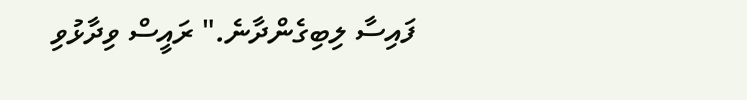ފައިސާ ލިބިގެންދާނެ." ރައީސް ވިދާޅުވި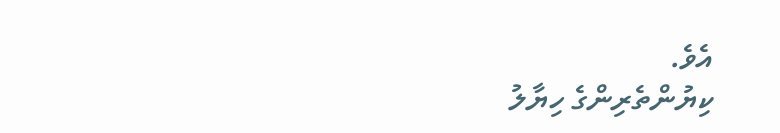އެވެ.
ކިޔުންތެރިންގެ ހިޔާލު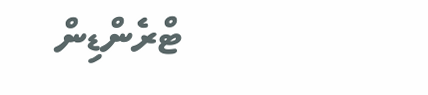ޓްރެންޑިން